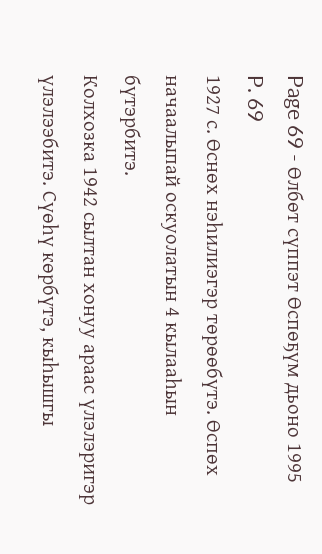Page 69 - Өлбөт сүппэт Өспөҕүм дьоно 1995
P. 69
1927 с. Өснөх нэһилиэгэр төрөөбүтэ. Өспөх
начаалыпай оскуолатын 4 кылааһын бүтэрбитэ.
Колхозка 1942 сылтан хонуу араас үлэлэригэр
үлэлээбитэ. Сүөһү көрбүтэ, кыһышгы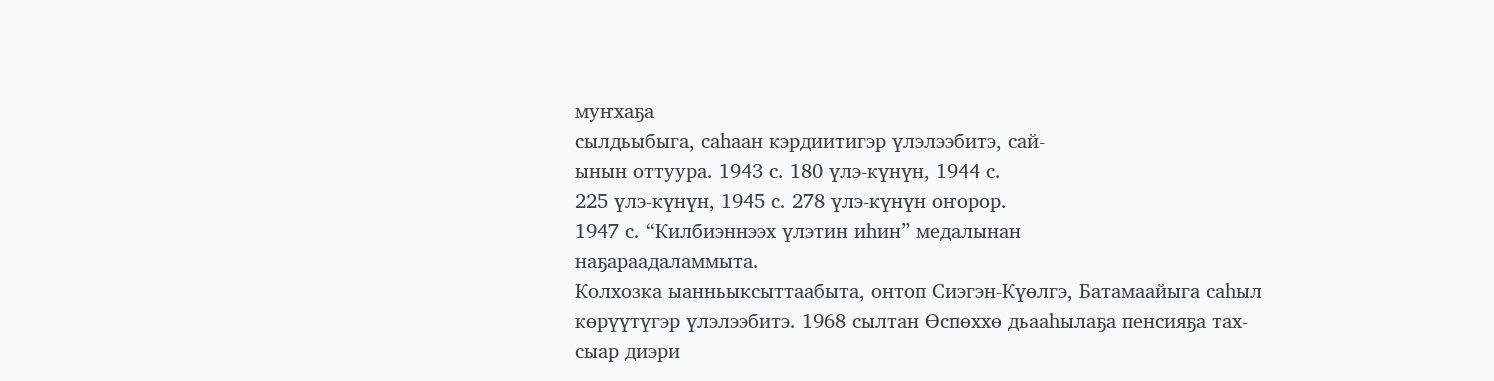муҥхаҕа
сылдьыбыга, саһаан кэрдиитигэр үлэлээбитэ, сай-
ынын оттуура. 1943 с. 180 үлэ-күнүн, 1944 с.
225 үлэ-күнүн, 1945 с. 278 үлэ-күнүн оҥорор.
1947 с. “Килбиэннээх үлэтин иһин” медалынан
наҕараадаламмыта.
Колхозка ыанньыксыттаабыта, онтоп Сиэгэн-Күөлгэ, Батамаайыга саһыл
көрүүтүгэр үлэлээбитэ. 1968 сылтан Өспөххө дьааһылаҕа пенсияҕа тах-
сыар диэри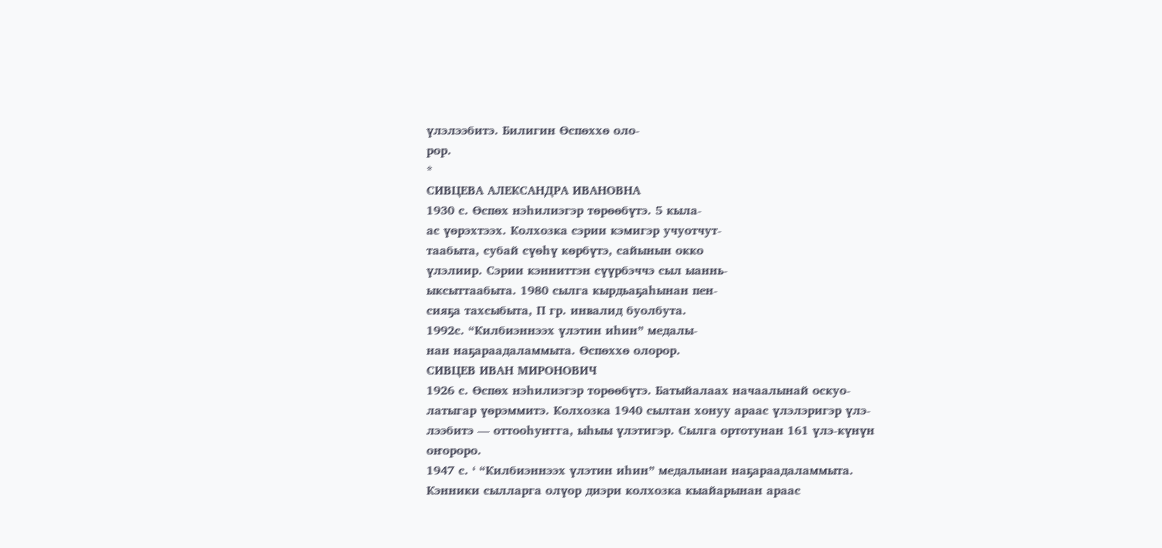үлэлээбитэ. Билигин Өспөххө оло-
рор.
*
СИВЦЕВА АЛЕКСАНДРА ИВАНОВНА
1930 с. Өспөх нэһилиэгэр төрөөбүтэ. 5 кыла-
ас үөрэхтээх. Колхозка сэрии кэмигэр учуотчут-
таабыта, субай сүөһү көрбүтэ, сайынын окко
үлэлиир. Сэрии кэнниттэн сүүрбэччэ сыл ыаннь-
ыксыттаабыта. 1980 сылга кырдьаҕаһынан пен-
сияҕа тахсыбыта, П гр. инвалид буолбута.
1992с. “Килбиэннээх үлэтин иһин” медалы-
нан наҕараадаламмыта. Өспөххө олорор.
СИВЦЕВ ИВАН МИРОНОВИЧ
1926 с. Өспөх нэһилиэгэр торөөбүтэ. Батыйалаах начаалынай оскуо-
латыгар үөрэммитэ. Колхозка 1940 сылтан хонуу араас үлэлэригэр үлэ-
лээбитэ — оттооһуҥгга, ыһыы үлэтигэр. Сылга ортотунан 161 үлэ-күнүн
оҥороро.
1947 с. ‘ “Килбиэннээх үлэтин иһин” медалынан наҕараадаламмыта.
Кэнники сылларга олүор диэри колхозка кыайарынан араас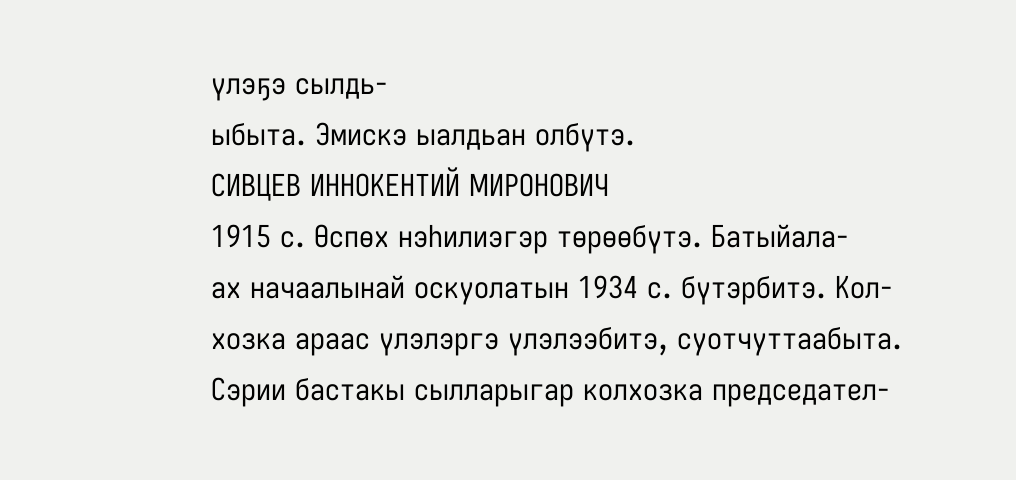үлэҕэ сылдь-
ыбыта. Эмискэ ыалдьан олбүтэ.
СИВЦЕВ ИННОКЕНТИЙ МИРОНОВИЧ
1915 с. Өспөх нэһилиэгэр төрөөбүтэ. Батыйала-
ах начаалынай оскуолатын 1934 с. бүтэрбитэ. Кол-
хозка араас үлэлэргэ үлэлээбитэ, суотчуттаабыта.
Сэрии бастакы сылларыгар колхозка председател-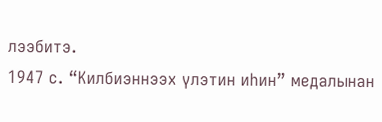лээбитэ.
1947 с. “Килбиэннээх үлэтин иһин” медалынан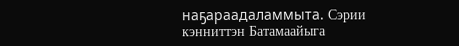наҕараадаламмыта. Сэрии кэнниттэн Батамаайыга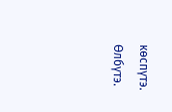көспүтэ. Өлбүтэ.